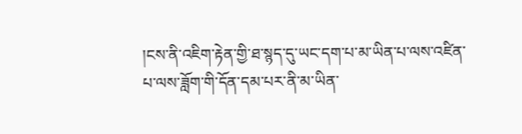།ངས་ནི་འཇིག་རྟེན་གྱི་ཐ་སྙད་དུ་ཡང་དག་པ་མ་ཡིན་པ་ལས་འཛིན་པ་ལས་ཟློག་གི་དོན་དམ་པར་ནི་མ་ཡིན་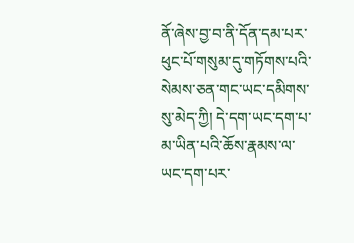ནོ་ཞེས་བྱ་བ་ནི་དོན་དམ་པར་ཕུང་པོ་གསུམ་དུ་གཏོགས་པའི་སེམས་ཅན་གང་ཡང་དམིགས་སུ་མེད་ཀྱི། དེ་དག་ཡང་དག་པ་མ་ཡིན་པའི་ཆོས་རྣམས་ལ་ཡང་དག་པར་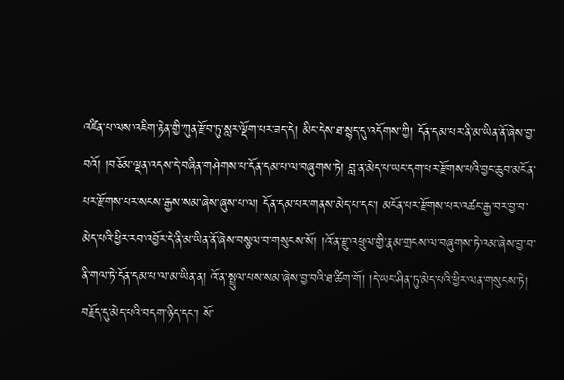འཛིན་པ་ལས་འཇིག་རྟེན་གྱི་ཀུན་རྫོབ་ཏུ་སླར་ལྡོག་པར་ཟད་དེ། མིང་དེས་ཐ་སྙད་དུ་འདོགས་ཀྱི། དོན་དམ་པར་ནི་མ་ཡིན་ནོ་ཞེས་བྱ་བའོ། །བཅོམ་ལྡན་འདས་དེ་བཞིན་གཤེགས་པ་དོན་དམ་པ་ལ་བཞུགས་ཏེ། བླ་ན་མེད་པ་ཡང་དག་པར་རྫོགས་པའི་བྱང་ཆུབ་མངོན་པར་རྫོགས་པར་སངས་རྒྱས་སམ་ཞེས་ཞུས་པ་ལ། དོན་དམ་པར་གནས་མེད་པ་དང་། མངོན་པར་རྫོགས་པར་འཚང་རྒྱ་བར་བྱ་བ་མེད་པའི་ཕྱིར་རབ་འབྱོར་དེ་ནི་མ་ཡིན་ནོ་ཞེས་བསྩལ་བ་གསུངས་སོ། །འོ་ན་རྫུ་འཕྲུལ་གྱི་རྣམ་གྲངས་ལ་བཞུགས་ཏེ་འམ་ཞེས་བྱ་བ་ནི་གལ་ཏེ་དོན་དམ་པ་ལ་མ་ཡིན་ན། འོ་ན་སྤྲུལ་པས་སམ་ཞེས་བྱ་བའི་ཐ་ཚིག་གོ། །དེ་ཡང་ཤིན་ཏུ་མེད་པའི་ཕྱིར་ལན་གསུངས་ཏེ། བརྗོད་དུ་མེད་པའི་བདག་ཉིད་དང་། སོ་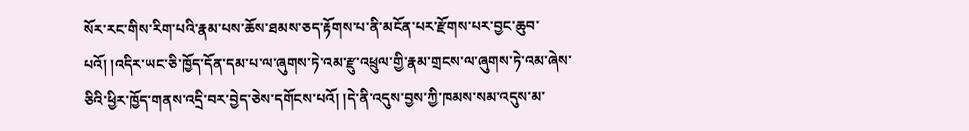སོར་རང་གིས་རིག་པའི་རྣམ་པས་ཆོས་ཐམས་ཅད་རྟོགས་པ་ནི་མངོན་པར་རྫོགས་པར་བྱང་ཆུབ་པའོ། །འདིར་ཡང་ཅི་ཁྱོད་དོན་དམ་པ་ལ་ཞུགས་ཏེ་འམ་རྫུ་འཕྲུལ་གྱི་རྣམ་གྲངས་ལ་ཞུགས་ཏེ་འམ་ཞེས་ཅིའི་ཕྱིར་ཁྱོད་གནས་འདྲི་བར་བྱེད་ཅེས་དགོངས་པའོ། །དེ་ནི་འདུས་བྱས་ཀྱི་ཁམས་སམ་འདུས་མ་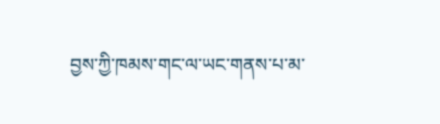བྱས་ཀྱི་ཁམས་གང་ལ་ཡང་གནས་པ་མ་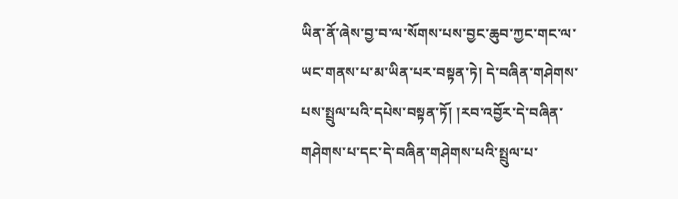ཡིན་ནོ་ཞེས་བྱ་བ་ལ་སོགས་པས་བྱང་ཆུབ་ཀྱང་གང་ལ་ཡང་གནས་པ་མ་ཡིན་པར་བསྟན་ཏེ། དེ་བཞིན་གཤེགས་པས་སྤྲུལ་པའི་དཔེས་བསྟན་ཏོ། །རབ་འབྱོར་དེ་བཞིན་གཤེགས་པ་དང་དེ་བཞིན་གཤེགས་པའི་སྤྲུལ་པ་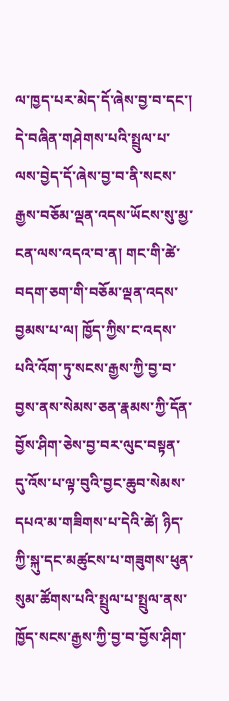ལ་ཁྱད་པར་མེད་དོ་ཞེས་བྱ་བ་དང་། དེ་བཞིན་གཤེགས་པའི་སྤྲུལ་པ་ལས་བྱེད་དོ་ཞེས་བྱ་བ་ནི་སངས་རྒྱས་བཅོམ་ལྡན་འདས་ཡོངས་སུ་མྱ་ངན་ལས་འདའ་བ་ན། གང་གི་ཚེ་བདག་ཅག་གི་བཅོམ་ལྡན་འདས་བྱམས་པ་ལ། ཁྱོད་ཀྱིས་ང་འདས་པའི་འོག་ཏུ་སངས་རྒྱས་ཀྱི་བྱ་བ་བྱས་ནས་སེམས་ཅན་རྣམས་ཀྱི་དོན་བྱོས་ཤིག་ཅེས་བྱ་བར་ལུང་བསྟན་དུ་འོས་པ་ལྟ་བུའི་བྱང་ཆུབ་སེམས་དཔའ་མ་གཟིགས་པ་དེའི་ཚེ། ཉིད་ཀྱི་སྐུ་དང་མཚུངས་པ་གཟུགས་ཕུན་སུམ་ཚོགས་པའི་སྤྲུལ་པ་སྤྲུལ་ནས་ཁྱོད་སངས་རྒྱས་ཀྱི་བྱ་བ་བྱོས་ཤིག་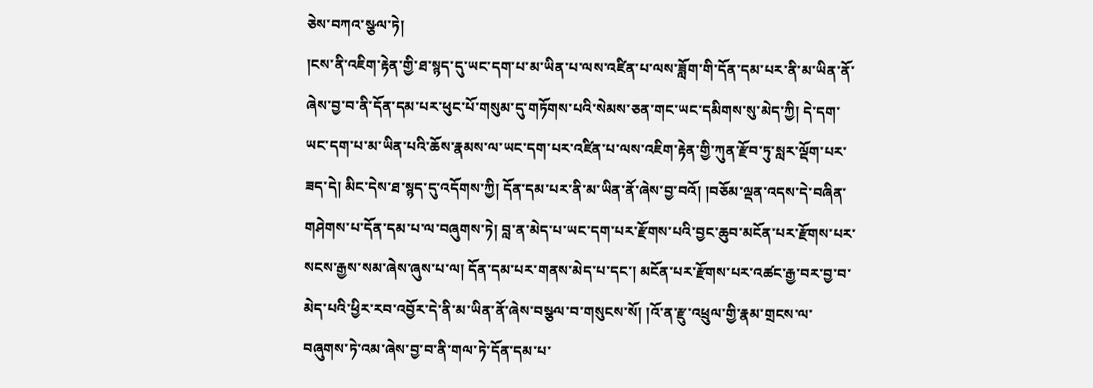ཅེས་བཀའ་སྩལ་ཏེ།
།ངས་ནི་འཇིག་རྟེན་གྱི་ཐ་སྙད་དུ་ཡང་དག་པ་མ་ཡིན་པ་ལས་འཛིན་པ་ལས་ཟློག་གི་དོན་དམ་པར་ནི་མ་ཡིན་ནོ་ཞེས་བྱ་བ་ནི་དོན་དམ་པར་ཕུང་པོ་གསུམ་དུ་གཏོགས་པའི་སེམས་ཅན་གང་ཡང་དམིགས་སུ་མེད་ཀྱི། དེ་དག་ཡང་དག་པ་མ་ཡིན་པའི་ཆོས་རྣམས་ལ་ཡང་དག་པར་འཛིན་པ་ལས་འཇིག་རྟེན་གྱི་ཀུན་རྫོབ་ཏུ་སླར་ལྡོག་པར་ཟད་དེ། མིང་དེས་ཐ་སྙད་དུ་འདོགས་ཀྱི། དོན་དམ་པར་ནི་མ་ཡིན་ནོ་ཞེས་བྱ་བའོ། །བཅོམ་ལྡན་འདས་དེ་བཞིན་གཤེགས་པ་དོན་དམ་པ་ལ་བཞུགས་ཏེ། བླ་ན་མེད་པ་ཡང་དག་པར་རྫོགས་པའི་བྱང་ཆུབ་མངོན་པར་རྫོགས་པར་སངས་རྒྱས་སམ་ཞེས་ཞུས་པ་ལ། དོན་དམ་པར་གནས་མེད་པ་དང་། མངོན་པར་རྫོགས་པར་འཚང་རྒྱ་བར་བྱ་བ་མེད་པའི་ཕྱིར་རབ་འབྱོར་དེ་ནི་མ་ཡིན་ནོ་ཞེས་བསྩལ་བ་གསུངས་སོ། །འོ་ན་རྫུ་འཕྲུལ་གྱི་རྣམ་གྲངས་ལ་བཞུགས་ཏེ་འམ་ཞེས་བྱ་བ་ནི་གལ་ཏེ་དོན་དམ་པ་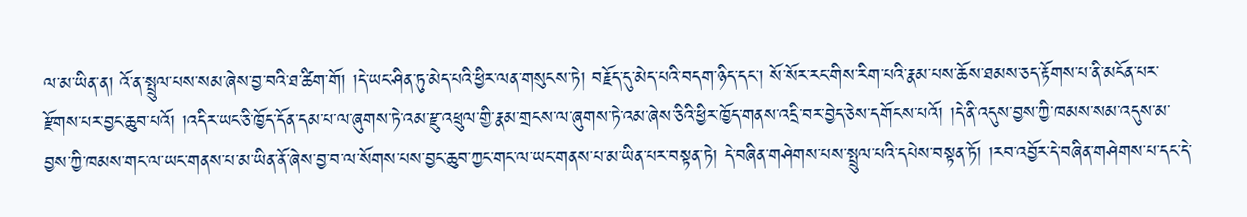ལ་མ་ཡིན་ན། འོ་ན་སྤྲུལ་པས་སམ་ཞེས་བྱ་བའི་ཐ་ཚིག་གོ། །དེ་ཡང་ཤིན་ཏུ་མེད་པའི་ཕྱིར་ལན་གསུངས་ཏེ། བརྗོད་དུ་མེད་པའི་བདག་ཉིད་དང་། སོ་སོར་རང་གིས་རིག་པའི་རྣམ་པས་ཆོས་ཐམས་ཅད་རྟོགས་པ་ནི་མངོན་པར་རྫོགས་པར་བྱང་ཆུབ་པའོ། །འདིར་ཡང་ཅི་ཁྱོད་དོན་དམ་པ་ལ་ཞུགས་ཏེ་འམ་རྫུ་འཕྲུལ་གྱི་རྣམ་གྲངས་ལ་ཞུགས་ཏེ་འམ་ཞེས་ཅིའི་ཕྱིར་ཁྱོད་གནས་འདྲི་བར་བྱེད་ཅེས་དགོངས་པའོ། །དེ་ནི་འདུས་བྱས་ཀྱི་ཁམས་སམ་འདུས་མ་བྱས་ཀྱི་ཁམས་གང་ལ་ཡང་གནས་པ་མ་ཡིན་ནོ་ཞེས་བྱ་བ་ལ་སོགས་པས་བྱང་ཆུབ་ཀྱང་གང་ལ་ཡང་གནས་པ་མ་ཡིན་པར་བསྟན་ཏེ། དེ་བཞིན་གཤེགས་པས་སྤྲུལ་པའི་དཔེས་བསྟན་ཏོ། །རབ་འབྱོར་དེ་བཞིན་གཤེགས་པ་དང་དེ་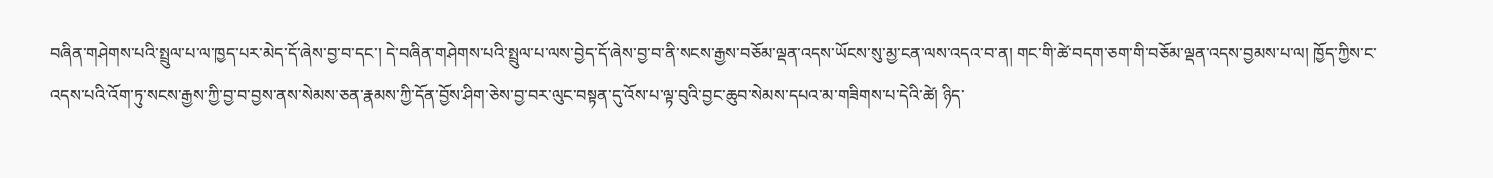བཞིན་གཤེགས་པའི་སྤྲུལ་པ་ལ་ཁྱད་པར་མེད་དོ་ཞེས་བྱ་བ་དང་། དེ་བཞིན་གཤེགས་པའི་སྤྲུལ་པ་ལས་བྱེད་དོ་ཞེས་བྱ་བ་ནི་སངས་རྒྱས་བཅོམ་ལྡན་འདས་ཡོངས་སུ་མྱ་ངན་ལས་འདའ་བ་ན། གང་གི་ཚེ་བདག་ཅག་གི་བཅོམ་ལྡན་འདས་བྱམས་པ་ལ། ཁྱོད་ཀྱིས་ང་འདས་པའི་འོག་ཏུ་སངས་རྒྱས་ཀྱི་བྱ་བ་བྱས་ནས་སེམས་ཅན་རྣམས་ཀྱི་དོན་བྱོས་ཤིག་ཅེས་བྱ་བར་ལུང་བསྟན་དུ་འོས་པ་ལྟ་བུའི་བྱང་ཆུབ་སེམས་དཔའ་མ་གཟིགས་པ་དེའི་ཚེ། ཉིད་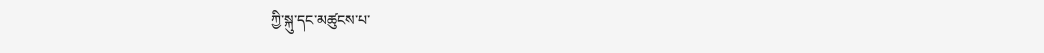ཀྱི་སྐུ་དང་མཚུངས་པ་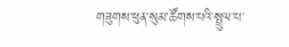གཟུགས་ཕུན་སུམ་ཚོགས་པའི་སྤྲུལ་པ་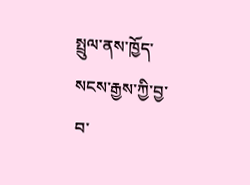སྤྲུལ་ནས་ཁྱོད་སངས་རྒྱས་ཀྱི་བྱ་བ་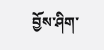བྱོས་ཤིག་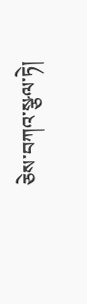ཅེས་བཀའ་སྩལ་ཏེ།